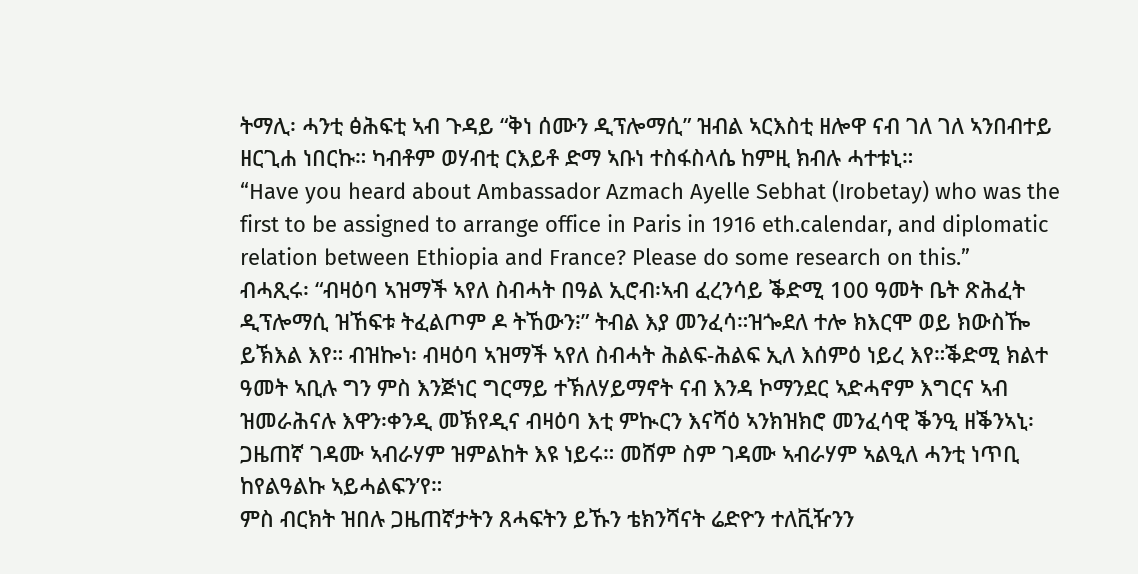ትማሊ፡ ሓንቲ ፅሕፍቲ ኣብ ጉዳይ “ቅነ ሰሙን ዲፕሎማሲ” ዝብል ኣርእስቲ ዘሎዋ ናብ ገለ ገለ ኣንበብተይ ዘርጊሐ ነበርኩ። ካብቶም ወሃብቲ ርእይቶ ድማ ኣቡነ ተስፋስላሴ ከምዚ ክብሉ ሓተቱኒ።
“Have you heard about Ambassador Azmach Ayelle Sebhat (Irobetay) who was the first to be assigned to arrange office in Paris in 1916 eth.calendar, and diplomatic relation between Ethiopia and France? Please do some research on this.”
ብሓጺሩ፡ “ብዛዕባ ኣዝማች ኣየለ ስብሓት በዓል ኢሮብ፡ኣብ ፈረንሳይ ቕድሚ 100 ዓመት ቤት ጽሕፈት ዲፕሎማሲ ዝኸፍቱ ትፈልጦም ዶ ትኸውን፧” ትብል እያ መንፈሳ።ዝጐደለ ተሎ ክእርሞ ወይ ክውስዀ ይኽእል እየ። ብዝኰነ፡ ብዛዕባ ኣዝማች ኣየለ ስብሓት ሕልፍ-ሕልፍ ኢለ እሰምዕ ነይረ እየ።ቕድሚ ክልተ ዓመት ኣቢሉ ግን ምስ እንጅነር ግርማይ ተኽለሃይማኖት ናብ እንዳ ኮማንደር ኣድሓኖም እግርና ኣብ ዝመራሕናሉ እዋን፡ቀንዲ መኽየዲና ብዛዕባ እቲ ምኲርን እናሻዕ ኣንክዝክሮ መንፈሳዊ ቕንዒ ዘቕንኣኒ፡ጋዜጠኛ ገዳሙ ኣብራሃም ዝምልከት እዩ ነይሩ። መሸም ስም ገዳሙ ኣብራሃም ኣልዒለ ሓንቲ ነጥቢ ከየልዓልኩ ኣይሓልፍን’የ።
ምስ ብርክት ዝበሉ ጋዜጠኛታትን ጸሓፍትን ይኹን ቴክንሻናት ሬድዮን ተለቪዥንን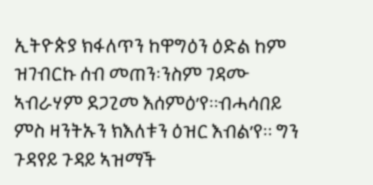ኢትዮጵያ ክፋለጥን ከዋግዕን ዕድል ከም ዝገብርኩ ሰብ መጠን፡ንስም ገዳሙ ኣብራሃም ደጋጊመ እሰምዕ’የ።ብሓሳበይ ምስ ዛንትኡን ክእለቱን ዕዝር እብል’የ። ግን ጉዳየይ ጉዳይ ኣዝማች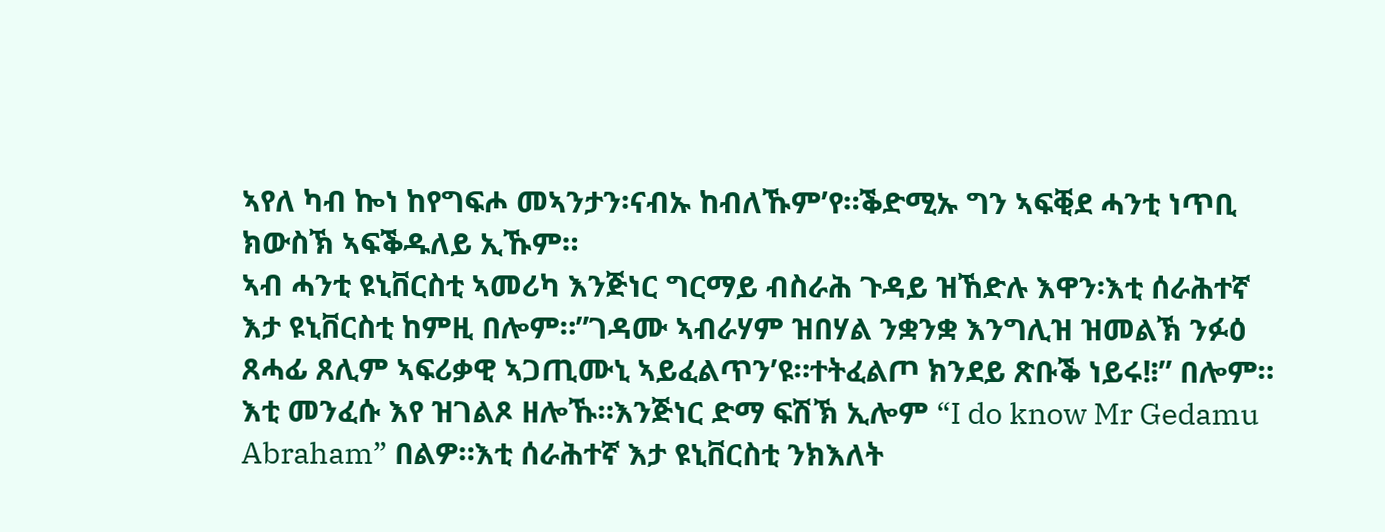ኣየለ ካብ ኰነ ከየግፍሖ መኣንታን፡ናብኡ ከብለኹም’የ።ቕድሚኡ ግን ኣፍቒደ ሓንቲ ነጥቢ ክውስኽ ኣፍቕዱለይ ኢኹም።
ኣብ ሓንቲ ዩኒቨርስቲ ኣመሪካ እንጅነር ግርማይ ብስራሕ ጉዳይ ዝኸድሉ እዋን፡እቲ ሰራሕተኛ እታ ዩኒቨርስቲ ከምዚ በሎም።”ገዳሙ ኣብራሃም ዝበሃል ንቋንቋ እንግሊዝ ዝመልኽ ንፉዕ ጸሓፊ ጸሊም ኣፍሪቃዊ ኣጋጢሙኒ ኣይፈልጥን’ዩ።ተትፈልጦ ክንደይ ጽቡቕ ነይሩ!፧” በሎም። እቲ መንፈሱ እየ ዝገልጾ ዘሎኹ።እንጅነር ድማ ፍሽኽ ኢሎም “I do know Mr Gedamu Abraham” በልዎ።እቲ ሰራሕተኛ እታ ዩኒቨርስቲ ንክእለት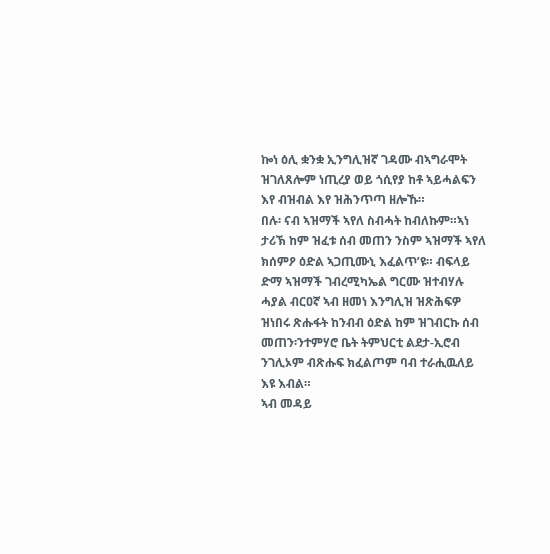ኰነ ዕሊ ቋንቋ ኢንግሊዝኛ ገዳሙ ብኣግራሞት ዝገለጸሎም ነጢረያ ወይ ጎሲየያ ከቶ ኣይሓልፍን እየ ብዝብል እየ ዝሕንጥጣ ዘሎኹ።
በሉ፡ ናብ ኣዝማች ኣየለ ስብሓት ከብለኩም።ኣነ ታሪኽ ከም ዝፈቱ ሰብ መጠን ንስም ኣዝማች ኣየለ ክሰምዖ ዕድል ኣጋጢሙኒ እፈልጥ’ዩ። ብፍላይ ድማ ኣዝማች ገብረሚካኤል ግርሙ ዝተብሃሉ ሓያል ብርዐኛ ኣብ ዘመነ እንግሊዝ ዝጽሕፍዎ ዝነበሩ ጽሑፋት ከንብብ ዕድል ከም ዝገብርኩ ሰብ መጠን፡ንተምሃሮ ቤት ትምህርቲ ልደታ-ኢሮብ ንገሊኦም ብጽሑፍ ክፈልጦም ባብ ተራሒዉለይ እዩ እብል።
ኣብ መዳይ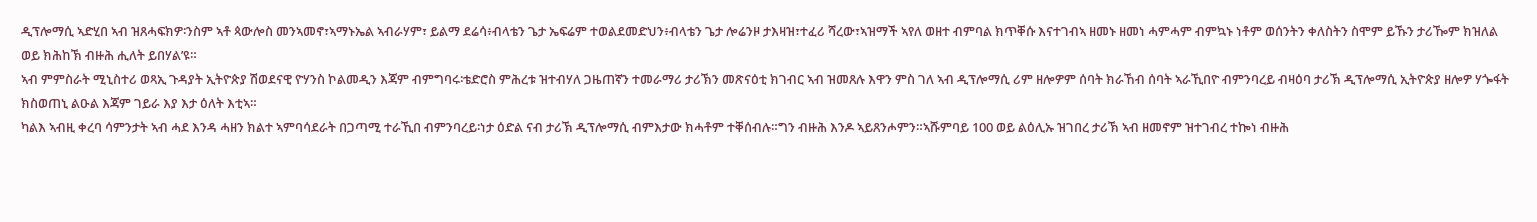ዲፕሎማሲ ኣድሂበ ኣብ ዝጸሓፍክዎ፡ንስም ኣቶ ጳውሎስ መንኣመኖ፣ኣማኑኤል ኣብራሃም፣ ይልማ ደሬሳ፥ብላቴን ጌታ ኤፍሬም ተወልደመድህን፥ብላቴን ጌታ ሎሬንዞ ታእዛዝ፣ተፈሪ ሻረው፣ኣዝማች ኣየለ ወዘተ ብምባል ክጥቐሱ እናተገብኣ ዘመኑ ዘመነ ሓምሓም ብምኳኑ ነቶም ወሰንትን ቀለስትን ስሞም ይኹን ታሪዀም ክዝለል ወይ ክሕከኽ ብዙሕ ሒለት ይበሃል’ዩ።
ኣብ ምምስራት ሚኒስተሪ ወጻኢ ጉዳያት ኢትዮጵያ ሽወደናዊ ዮሃንስ ኮልመዲን እጃም ብምግባሩ፡ቴድሮስ ምሕረቱ ዝተብሃለ ጋዜጠኛን ተመራማሪ ታሪኽን መጽናዕቲ ክገብር ኣብ ዝመጸሉ እዋን ምስ ገለ ኣብ ዲፕሎማሲ ሪም ዘሎዎም ሰባት ክራኸብ ሰባት ኣራኺበዮ ብምንባረይ ብዛዕባ ታሪኽ ዲፕሎማሲ ኢትዮጵያ ዘሎዎ ሃጐፋት ክስወጠኒ ልዑል እጃም ገይራ እያ እታ ዕለት እቲኣ።
ካልእ ኣብዚ ቀረባ ሳምንታት ኣብ ሓደ እንዳ ሓዘን ክልተ ኣምባሳደራት በጋጣሚ ተራኺበ ብምንባረይ፡ነታ ዕድል ናብ ታሪኽ ዲፕሎማሲ ብምእታው ክሓቶም ተቐሰብሉ።ግን ብዙሕ እንዶ ኣይጸንሖምን።ኣሹምባይ 100 ወይ ልዕሊኡ ዝገበረ ታሪኽ ኣብ ዘመኖም ዝተገብረ ተኰነ ብዙሕ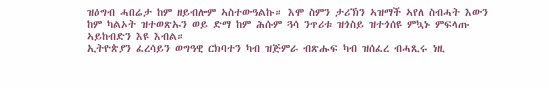ዝዕግብ ሓበሬታ ከም ዘይብሎም ኣስተውዓልኩ። እሞ ስምን ታሪኽን ኣዝማች ኣየለ ስብሓት እውን ከም ካልኦት ዝተወጽኡን ወይ ድማ ከም ሕሱም ጓሳ ንጥሪቱ ዝጎስይ ዝተጎሰዩ ምኳኑ ምፍላጡ ኣይከብድን እዩ እብል።
ኢትዮጵያን ፈረሳይን ወግዓዊ ርክባተን ካብ ዝጅምራ ብጽሑፍ ካብ ዝሰፈረ ብሓጺሩ ነዚ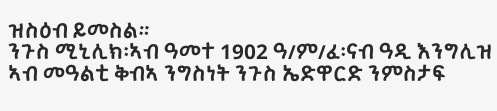ዝስዕብ ይመስል።
ንጉስ ሚኒሊክ፡ኣብ ዓመተ 1902 ዓ/ም/ፈ፡ናብ ዓዲ እንግሊዝ ኣብ መዓልቲ ቅብኣ ንግስነት ንጉስ ኤድዋርድ ንምስታፍ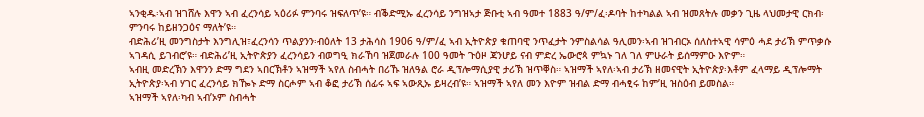ኣንቂዱ፡ኣብ ዝገሸሉ እዋን ኣብ ፈረንሳይ ኣዕሪፉ ምንባሩ ዝፍለጥ’ዩ። ብቕድሚኡ ፈረንሳይ ንግዝኣታ ጅቡቲ ኣብ ዓመተ 1883 ዓ/ም/ፈ፡ዶባት ከተካልል ኣብ ዝመጸትሉ መቃን ጊዜ ላህመታዊ ርክብ፡ምንባሩ ከይዘንጋዕና ማለት’ዩ።
ብድሕሪ’ዚ መንግስታት እንግሊዝ፣ፈረንሳን ጥልያንን፡ብዕለት 13 ታሕሳስ 1906 ዓ/ም/ፈ ኣብ ኢትዮጵያ ቁጠባዊ ንጥፈታት ንምስልሳል ዓሊመን፡ኣብ ዝገብርኦ ሰለስተኣዊ ሳምዕ ሓደ ታሪኽ ምጥቃሱ ኣገዳሲ ይገብሮ’ዩ። ብድሕሪ’ዚ ኢትዮጵያን ፈረንሳይን ብወግዒ ክራኸባ ዝጀመራሉ 100 ዓመት ጉዕዞ ጃንሆይ ናብ ምድረ ኤውሮጳ ምኳኑ ገለ ገለ ምሁራት ይሰማምዑ እዮም።
ኣብዚ መድረኽን እዋንን ድማ ግደን ኣበርኽቶን ኣዝማች ኣየለ ስብሓት በሪኹ ዝለዓል ሮራ ዲፕሎማሲያዊ ታሪኽ ዝጥቐስ። ኣዝማች ኣየለ፡ኣብ ታሪኽ ዘመናዊት ኢትዮጵያ፡እቶም ፈላማይ ዲፕሎማት ኢትዮጵያ፡ኣብ ሃገር ፈረንሳይ ክዀኑ ድማ ስርሖም ኣብ ቆፎ ታሪኽ ሰፊሩ ኣፍ ኣውጺኡ ይዛረብ’ዩ። ኣዝማች ኣየለ መን እዮም ዝብል ድማ ብሓፂሩ ከም’ዚ ዝስዕብ ይመስል።
ኣዝማች ኣየለ፡ካብ ኣብ’ኦም ስብሓት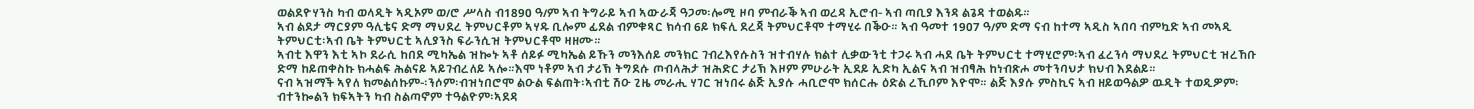ወልደዮሃንስ ካብ ወላዲት ኣዲኦም ወ/ሮ ሥላስ ብ1890 ዓ/ም ኣብ ትግራይ ኣብ ኣውራጃ ዓጋመ፡ሎሚ ዞባ ምብራቕ ኣብ ወረዳ ኢሮብ- ኣብ ጣቢያ እንዳ ልጌዳ ተወልዱ።
ኣብ ልደታ ማርያም ዓሊቴና ድማ ማህደረ ትምህርቶም ኣሃዱ ቢሎም ፊደል ብምቁጻር ክሳብ 6ይ ክፍሊ ደረጃ ትምህርቶሞ ተማሂሩ በቕዑ። ኣብ ዓመተ 1907 ዓ/ም ድማ ናብ ከተማ ኣዲስ ኣበባ ብምኳድ ኣብ መኣዲ ትምህርቲ፡ኣብ ቤት ትምህርቲ ኣሊያንስ ፍራንሲዝ ትምህርቶሞ ዛዘሙ።
ኣብቲ እዋን እቲ ኣኮ ደራሲ ከበደ ሚካኤል ዝኰኑ ኣቶ ሰይፉ ሚካኤል ይኹን መንእሰይ መንክር ገብረእየሱስን ዝተብሃሉ ክልተ ሊቃውንቲ ተጋሩ ኣብ ሓደ ቤት ትምህርቲ ተማሂሮም፡ኣብ ፈረንሳ ማህደረ ትምህርቲ ዝረኸቡ ድማ ከይጠቀስኩ ክሓልፍ ሕልናይ ኣይገብረለይ ኣሎ።እሞ ነቶም ኣብ ታሪኽ ትግደሱ ጦብላሕታ ዝሕድር ታሪኽ እዞም ምሁራት ኢደይ ኢድካ ኢልና ኣብ ዝብፃሕ ከነብጽሖ መተንባህታ ክህብ እደልይ።
ናብ ኣዝማች ኣየለ ክመልሰኩም-፡ንሶም፡ብዝነበሮሞ ልዑል ፍልጠት፡ኣብቲ ሽዑ ጊዜ መራሒ ሃገር ዝነበሩ ልጅ ኢያሱ ሓቢሮሞ ክሰርሑ ዕድል ረኺቦም እዮሞ። ልጅ እያሱ ምስኪና ኣብ ዘይወዓልዎ ዉዲት ተወዲዎም፡ብተንኰልን ክፍኣትን ካብ ስልጣኖም ተዓልዮም፡ኣደዳ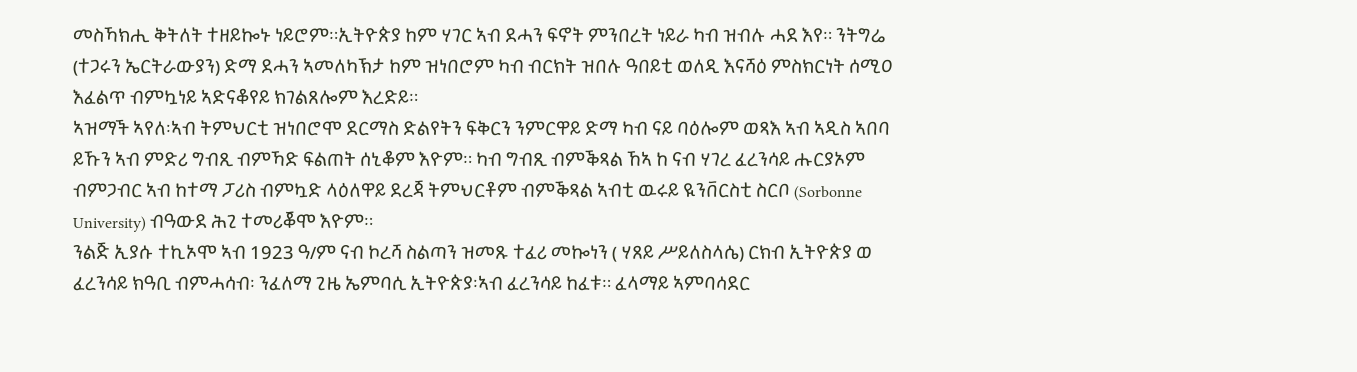መስኻክሒ ቅትለት ተዘይኰኑ ነይሮም።ኢትዮጵያ ከም ሃገር ኣብ ደሓን ፍኖት ምንበረት ነይራ ካብ ዝብሉ ሓደ እየ። ንትግሬ (ተጋሩን ኤርትራውያን) ድማ ደሓን ኣመለካኽታ ከም ዝነበሮም ካብ ብርክት ዝበሉ ዓበይቲ ወለዲ እናሻዕ ምስክርነት ሰሚዐ እፈልጥ ብምኳነይ ኣድናቆየይ ክገልጸሎም እረድይ።
ኣዝማች ኣየለ፡ኣብ ትምህርቲ ዝነበሮሞ ደርማስ ድልየትን ፍቅርን ንምርዋይ ድማ ካብ ናይ ባዕሎም ወጻእ ኣብ ኣዲስ ኣበባ ይኹን ኣብ ምድሪ ግብጺ ብምኻድ ፍልጠት ሰኒቆም እዮም። ካብ ግብጺ ብምቕጻል ኸኣ ከ ናብ ሃገረ ፈረንሳይ ሑርያኦም ብምጋብር ኣብ ከተማ ፓሪስ ብምኳድ ላዕለዋይ ደረጃ ትምህርቶም ብምቕጻል ኣብቲ ዉሩይ ዪንቨርስቲ ስርቦ (Sorbonne University) ብዓውደ ሕጊ ተመሪቖሞ እዮም።
ንልጅ ኢያሱ ተኪኦሞ ኣብ 1923 ዓ/ም ናብ ኮረሻ ስልጣን ዝመጹ ተፈሪ መኰነን ( ሃጸይ ሥይለስላሴ) ርክብ ኢትዮጵያ ወ ፈረንሳይ ክዓቢ ብምሓሳብ፡ ንፈለማ ጊዜ ኤምባሲ ኢትዮጵያ፡ኣብ ፈረንሳይ ከፈቱ። ፈላማይ ኣምባሳደር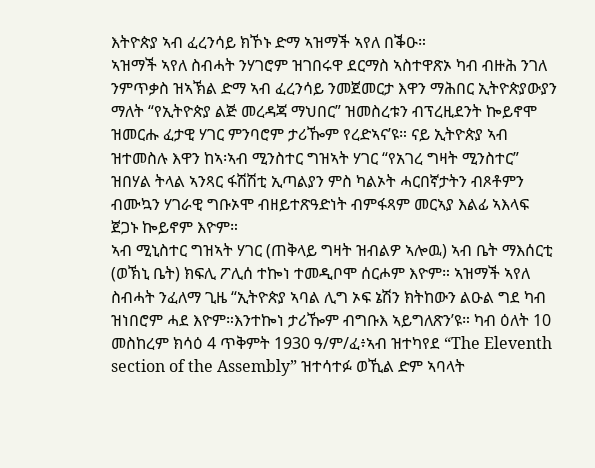እትዮጵያ ኣብ ፈረንሳይ ክኾኑ ድማ ኣዝማች ኣየለ በቕዑ።
ኣዝማች ኣየለ ስብሓት ንሃገሮም ዝገበሩዋ ደርማስ ኣስተዋጽኦ ካብ ብዙሕ ንገለ ንምጥቃስ ዝኣኽል ድማ ኣብ ፈረንሳይ ንመጀመርታ እዋን ማሕበር ኢትዮጵያውያን ማለት “የኢትዮጵያ ልጅ መረዳጃ ማህበር” ዝመስረቱን ብፕረዚደንት ኰይኖሞ ዝመርሑ ፈታዊ ሃገር ምንባሮም ታሪዀም የረድኣና’ዩ። ናይ ኢትዮጵያ ኣብ ዝተመስሉ እዋን ከኣ፡ኣብ ሚንስተር ግዝኣት ሃገር “የአገረ ግዛት ሚንስተር” ዝበሃል ትላል ኣንጻር ፋሽሽቲ ኢጣልያን ምስ ካልኦት ሓርበኛታትን ብጾቶምን ብሙኳን ሃገራዊ ግቡኦሞ ብዘይተጽዓድነት ብምፋጻም መርኣያ እልፊ ኣእላፍ ጀጋኑ ኰይኖም እዮም።
ኣብ ሚኒስተር ግዝኣት ሃገር (ጠቅላይ ግዛት ዝብልዎ ኣሎዉ) ኣብ ቤት ማእሰርቲ (ወኽኒ ቤት) ክፍሊ ፖሊሰ ተኰነ ተመዲቦሞ ሰርሖም እዮም። ኣዝማች ኣየለ ስብሓት ንፈለማ ጊዜ “ኢትዮጵያ ኣባል ሊግ ኦፍ ኔሽን ክትከውን ልዑል ግደ ካብ ዝነበሮም ሓደ እዮም።እንተኰነ ታሪዀም ብግቡእ ኣይግለጽን’ዩ። ካብ ዕለት 10 መስከረም ክሳዕ 4 ጥቅምት 1930 ዓ/ም/ፈ፥ኣብ ዝተካየደ “The Eleventh section of the Assembly” ዝተሳተፉ ወኺል ድም ኣባላት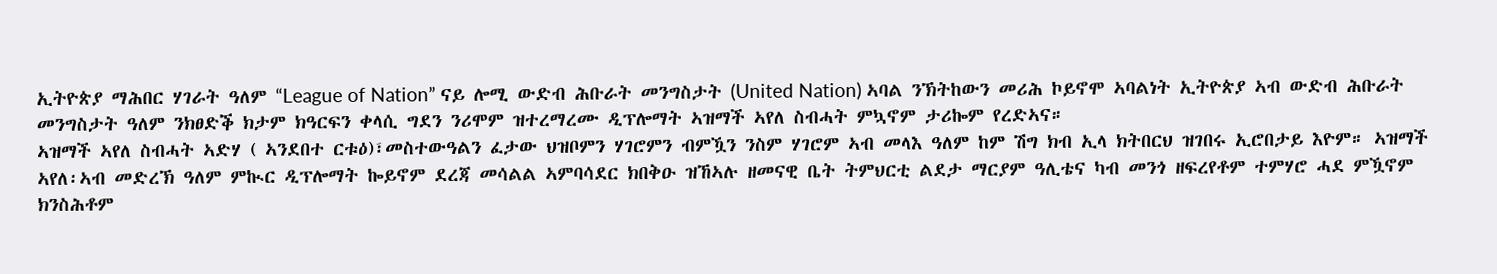ኢትዮጵያ ማሕበር ሃገራት ዓለም “League of Nation” ናይ ሎሚ ውድብ ሕቡራት መንግስታት (United Nation) ኣባል ንኽትከውን መሪሕ ኮይኖሞ ኣባልነት ኢትዮጵያ ኣብ ውድብ ሕቡራት መንግስታት ዓለም ንክፀድቕ ክታም ክዓርፍን ቀላሲ ግደን ንሪሞም ዝተረማረሙ ዲፕሎማት ኣዝማች ኣየለ ስብሓት ምኳኖም ታሪኰም የረድኣና።
ኣዝማች ኣየለ ስብሓት ኣድሃ ( ኣንደበተ ርቱዕ)፣መስተውዓልን ፈታው ህዝቦምን ሃገሮምን ብምዃን ንስም ሃገሮም ኣብ መላእ ዓለም ከም ሽግ ክብ ኢላ ክትበርህ ዝገበሩ ኢሮበታይ እዮም። ኣዝማች ኣየለ፡ኣብ መድረኽ ዓለም ምኲር ዲፕሎማት ኰይኖም ደረጃ መሳልል ኣምባሳደር ክበቅዑ ዝኸኣሉ ዘመናዊ ቤት ትምህርቲ ልደታ ማርያም ዓሊቴና ካብ መንጎ ዘፍረየቶም ተምሃሮ ሓደ ምዃኖም ክንስሕቶም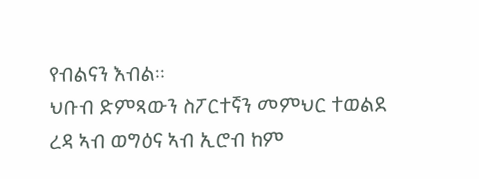የብልናን እብል።
ህቡብ ድምጻውን ስፖርተኛን መምህር ተወልደ ረዳ ኣብ ወግዕና ኣብ ኢሮብ ከም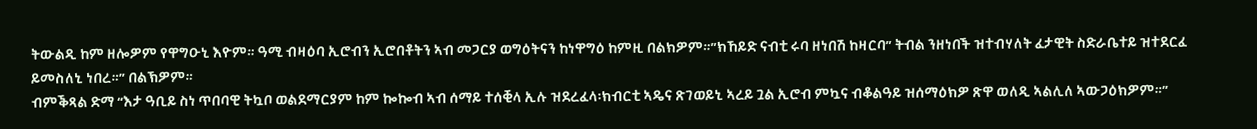ትውልዲ ከም ዘሎዎም የዋግዑኒ እዮም። ዓሚ ብዛዕባ ኢሮብን ኢሮበቶትን ኣብ መጋርያ ወግዕትናን ከነዋግዕ ከምዚ በልክዎም።”ክኸይድ ናብቲ ሩባ ዘነበሽ ከዛርባ” ትብል ንዘነበች ዝተብሃለት ፈታዊት ስድራቤተይ ዝተደርፈ ይመስለኒ ነበረ።” በልኽዎም።
ብምቕጻል ድማ “እታ ዓቢይ ስነ ጥበባዊ ትኳቦ ወልደማርያም ከም ኰኰብ ኣብ ሰማይ ተሰቒላ ኢሉ ዝደረፈላ፡ክብርቲ ኣዴና ጽገወይኒ ኣረይ ጓል ኢሮብ ምኳና ብቆልዓይ ዝሰማዕክዎ ጽዋ ወለዲ ኣልሊለ ኣውጋዕክዎም።”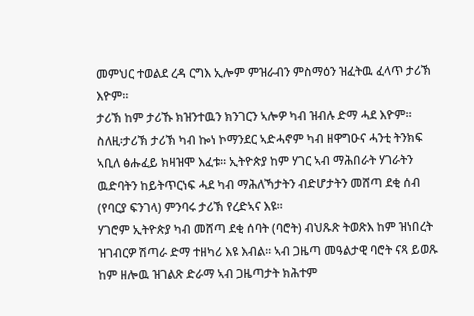መምህር ተወልደ ረዳ ርግእ ኢሎም ምዝራብን ምስማዕን ዝፈትዉ ፈላጥ ታሪኽ እዮም።
ታሪኽ ከም ታሪኹ ክዝንተዉን ክንገርን ኣሎዎ ካብ ዝብሉ ድማ ሓደ እዮም። ስለዚ፡ታሪኽ ታሪኽ ካብ ኰነ ኮማንደር ኣድሓኖም ካብ ዘዋግዑና ሓንቲ ትንክፍ ኣቢለ ፅሑፈይ ክዛዝሞ እፈቱ። ኢትዮጵያ ከም ሃገር ኣብ ማሕበራት ሃገራትን ዉድባትን ከይትጥርነፍ ሓደ ካብ ማሕለኻታትን ብድሆታትን መሸጣ ደቂ ሰብ (የባርያ ፍንገላ) ምንባሩ ታሪኽ የረድኣና እዩ።
ሃገሮም ኢትዮጵያ ካብ መሸጣ ደቂ ሰባት (ባሮት) ብህጹጽ ትወጽእ ከም ዝነበረት ዝገብርዎ ሽጣራ ድማ ተዘካሪ እዩ እብል። ኣብ ጋዜጣ መዓልታዊ ባሮት ናጻ ይወጹ ከም ዘሎዉ ዝገልጽ ድራማ ኣብ ጋዜጣታት ክሕተም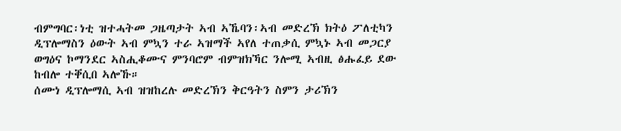ብምግባር፡ነቲ ዝተሓትመ ጋዜጣታት ኣብ ኣኼባን፡ኣብ መድረኽ ክትዕ ፖለቲካን ዲፕሎማስን ዕውት ኣብ ምኳን ተራ ኣዝማች ኣየለ ተጠቃሲ ምኳኑ ኣብ መጋርያ ወግዕና ኮማንደር ኣስሒቆሙና ምንባሮም ብምዝክኻር ንሎሚ ኣብዚ ፅሑፈይ ደው ከብሎ ተቐሲበ ኣሎኹ።
ሰሙነ ዲፕሎማሲ ኣብ ዝዝከረሉ መድረኽን ቅርዓትን ስምን ታሪኽን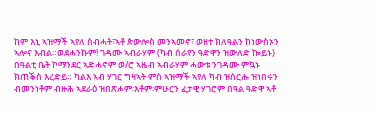ከም እኒ ኣዝማች ኣየለ ስብሓት፣ኣቶ ጵውሎስ መንኣመኖ፣ ወዘተ ክለዓልን ከነውስኦን ኣሎና እብል።ወደሓንኩም! ገዳሙ ኣብራሃም (ካብ ሰራየን ዓድዋን ዝውለድ ኰይኑ) በዓልቲ ቤት ኮማንደር ኣድሓኖም ወ/ሮ ኣዜብ ኣብራሃም ሓውቱ ንገዳሙ ምኳኑ ክጠቕስ እረድይ። ካልእ ኣብ ሃገር ግዛኣት ምስ ኣዝማች ኣየለ ካብ ዝሰርሑ ዝነበሩን ብመንነቶም ብዙሕ ኣደራዕ ዝበጽሖም፡እቶም፡ምሁርን ፈታዊ ሃገሮም በዓል ዓድዋ ኣቶ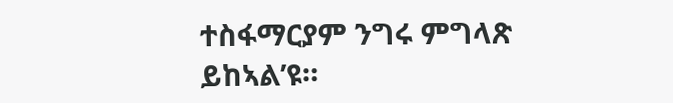ተስፋማርያም ንግሩ ምግላጽ ይከኣል’ዩ።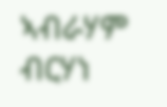ኣብራሃም ብርሃነ